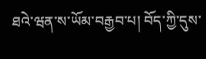ཐའེ་ཝན་ས་ཡོམ་བརྒྱབ་པ། བོད་ཀྱི་དུས་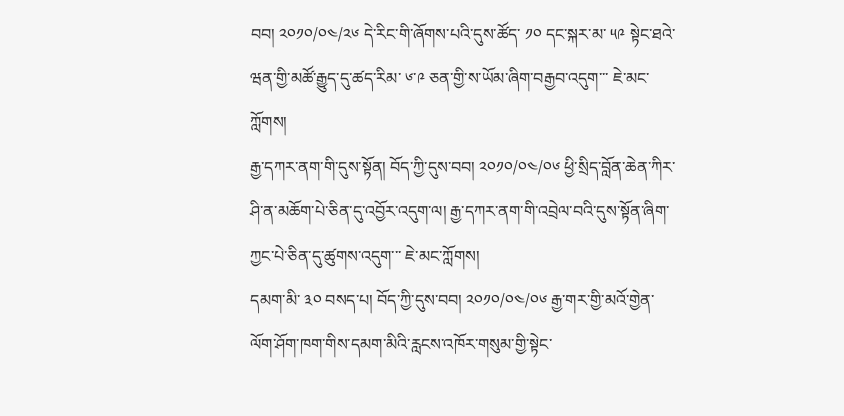བབ། ༢༠༡༠/༠༤/༢༦ དེ་རིང་གི་ཞོགས་པའི་དུས་ཚོད་ ༡༠ དང་སྐར་མ་ ༥༩ སྟེང་ཐའེ་ཝན་གྱི་མཚོ་རྒྱུད་དུ་ཚད་རིམ་ ༦་༩ ཅན་གྱི་ས་ཡོམ་ཞིག་བརྒྱབ་འདུག་་་ ཇེ་མང་ཀློགས།
རྒྱ་དཀར་ནག་གི་དུས་སྟོན། བོད་ཀྱི་དུས་བབ། ༢༠༡༠/༠༤/༠༦ ཕྱི་སྲིད་བློན་ཆེན་ཀིར་ཤི་ན་མཆོག་པེ་ཅིན་དུ་འབྱོར་འདུག་ལ། རྒྱ་དཀར་ནག་གི་འབྲེལ་བའི་དུས་སྟོན་ཞིག་ཀྱང་པེ་ཅིན་དུ་ཚུགས་འདུག་་་ ཇེ་མང་ཀློགས།
དམག་མི་ ༣༠ བསད་པ། བོད་ཀྱི་དུས་བབ། ༢༠༡༠/༠༤/༠༦ རྒྱ་གར་གྱི་མའོ་གྱེན་ལོག་ཤོག་ཁག་གིས་དམག་མིའི་རླངས་འཁོར་གསུམ་གྱི་སྟེང་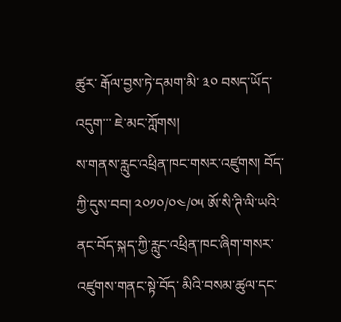ཚུར་ རྒོལ་བྱས་ཏེ་དམག་མི་ ༣༠ བསད་ཡོད་འདུག་་་ ཇེ་མང་ཀློགས།
ས་གནས་རླུང་འཕྲིན་ཁང་གསར་འཛུགས། བོད་ཀྱི་དུས་བབ། ༢༠༡༠/༠༤/༠༥ ཨོ་སི་ཊི་ལི་ཡའི་ནང་བོད་སྐད་ཀྱི་རླུང་འཕྲིན་ཁང་ཞིག་གསར་འཛུགས་གནང་སྟེ་བོད་ མིའི་བསམ་ཚུལ་དང་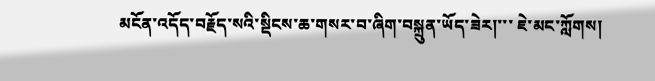མངོན་འདོད་བརྗོད་སའི་སྡིངས་ཆ་གསར་བ་ཞིག་བསྐྲུན་ཡོད་ཟེར།་་་ ཇེ་མང་ཀློགས།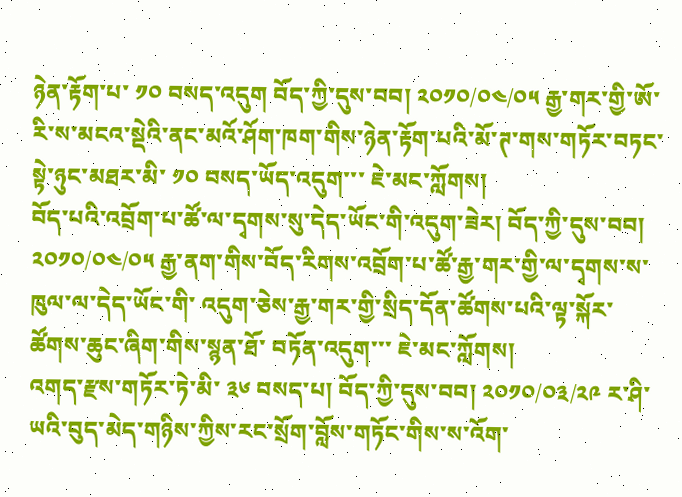ཉེན་རྟོག་པ་ ༡༠ བསད་འདུག བོད་ཀྱི་དུས་བབ། ༢༠༡༠/༠༤/༠༥ རྒྱ་གར་གྱི་ཨོ་རི་ས་མངའ་སྡེའི་ནང་མའོ་ཤོག་ཁག་གིས་ཉེན་རྟོག་པའི་མོ་ཊ་གས་གཏོར་བཏང་སྟེ་ཉུང་མཐར་མི་ ༡༠ བསད་ཡོད་འདུག་་་ ཇེ་མང་ཀློགས།
བོད་པའི་འབྲོག་པ་ཚོ་ལ་དྭགས་སུ་དེད་ཡོང་གི་འདུག་ཟེར། བོད་ཀྱི་དུས་བབ། ༢༠༡༠/༠༤/༠༥ རྒྱ་ནག་གིས་བོད་རིགས་འབྲོག་པ་ཚོ་རྒྱ་གར་གྱི་ལ་དྭགས་ས་ཁུལ་ལ་དེད་ཡོང་གི་ འདུག་ཅེས་རྒྱ་གར་གྱི་སྲིད་དོན་ཚོགས་པའི་ལྟ་སྐོར་ཚོགས་ཆུང་ཞིག་གིས་སྙན་ཐོ་ བཏོན་འདུག་་་ ཇེ་མང་ཀློགས།
འགད་རྫས་གཏོར་ཏེ་མི་ ༣༦ བསད་པ། བོད་ཀྱི་དུས་བབ། ༢༠༡༠/༠༣/༢༩ ར་ཤི་ཡའི་བུད་མེད་གཉིས་ཀྱིས་རང་སྲོག་བློས་གཏོང་གིས་ས་འོག་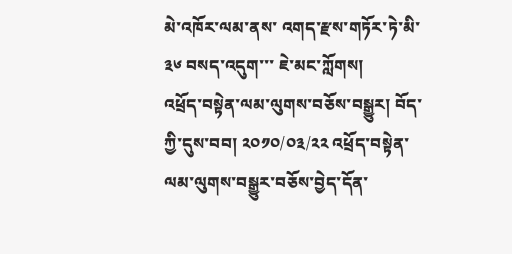མེ་འཁོར་ལམ་ནས་ འགད་རྫས་གཏོར་ཏེ་མི་ ༣༦ བསད་འདུག་་་ ཇེ་མང་ཀློགས།
འཕྲོད་བསྟེན་ལམ་ལུགས་བཅོས་བསྒྱུར། བོད་ཀྱི་དུས་བབ། ༢༠༡༠/༠༣/༢༢ འཕྲོད་བསྟེན་ལམ་ལུགས་བསྒྱུར་བཅོས་བྱེད་དོན་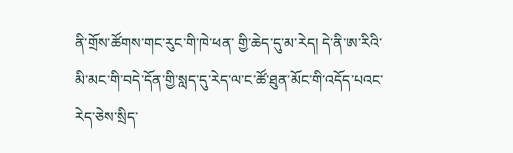ནི་གྲོས་ཚོགས་གང་རུང་གི་ཁེ་ཕན་ གྱི་ཆེད་དུ་མ་རེད། དེ་ནི་ཨ་རིའི་མི་མང་གི་བདེ་དོན་གྱི་སླད་དུ་རེད་ལ་ང་ཚོ་ཐུན་མོང་གི་འདོད་པའང་ རེད་ཅེས་སྲིད་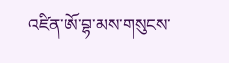འཛིན་ཨོ་བྷ་མས་གསུངས་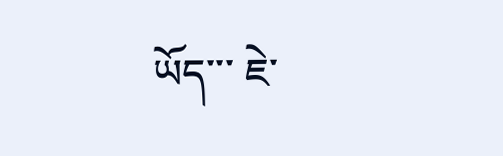ཡོད་་་ ཇེ་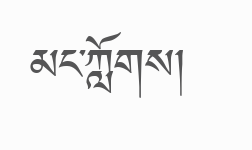མང་ཀློགས།